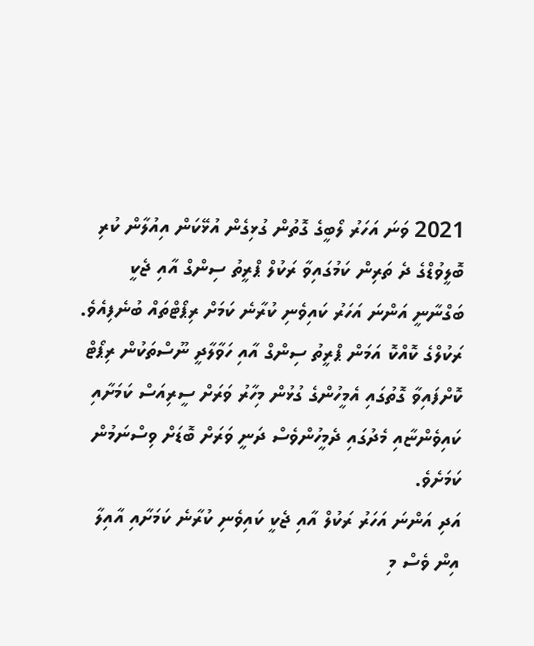2021 ވަނަ އަހަރު ލޯބީގެ ގޮތުން ގުޅިގެން އުޅޭކަން އިއުލާން ކުރި ބޮލީވުޑްގެ ދެ ތަރިން ކަމުގައިވާ ރަކުލް ޕްރީތު ސިންގް އާއި ޖެކީ ބަގްނާނީ އަންނަ އަހަރު ކައިވެނި ކުރާނެ ކަމަށް ރިޕޯޓްތައް ބުނެފިއެވެ.
ރަކުލްގެ ކޮއްކޮ އަމަން ޕްރީތު ސިންގް އާއި ހަވާލާދީ ނޫސްތަކުން ރިޕޯޓް ކޮށްފައިވާ ގޮތުގައި އެމީހުންގެ ގުޅުން މިހާރު ވަރަށް ސީރިއަސް ކަމަށާއި ކައިވެންޏާއި މެދުގައި ދެމީހުންވެސް ދަނީ ވަރަށް ބޮޑަށް ވިސްނަމުން ކަމަށެވެ.
އަދި އަންނަ އަހަރު ރަކުލް އާއި ޖެކީ ކައިވެނި ކުރާނެ ކަމަށާއި އާއިލާ އިން ވެސް މި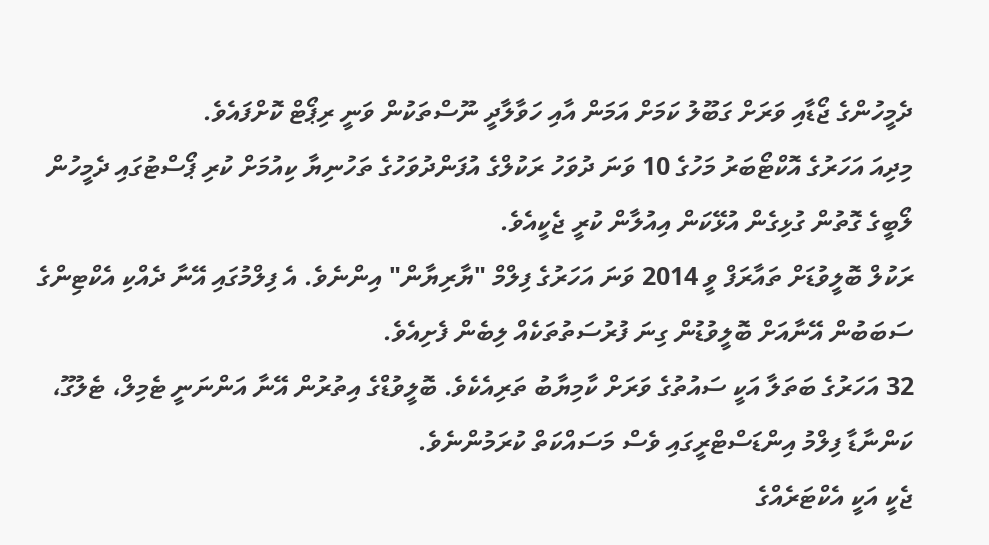ދެމީހުންގެ ޖޯޑާއި ވަރަށް ގަބޫލު ކަމަށް އަމަން އާއި ހަވާލާދީ ނޫސްތަކުން ވަނީ ރިޕޯޓް ކޮށްފައެވެ.
މިދިއަ އަހަރުގެ އޮކްޓޯބަރު މަހުގެ 10 ވަނަ ދުވަހު ރަކުލްގެ އުފަންދުވަހުގެ ތަހުނިޔާ ކިއުމަށް ކުރި ޕޯސްޓުގައި ދެމީހުން ލޯބީގެ ގޮތުން ގުޅިގެން އުޅޭކަން އިއުލާން ކުރީ ޖެކީއެވެ.
ރަކުލް ބޮލީވުޑަށް ތައާރަފް ވީ 2014 ވަނަ އަހަރުގެ ފިލްމް "ޔާރިޔާން" އިންނެވެ. އެ ފިލްމުގައި އޭނާ ދެއްކި އެކްޓިންގެ ސަބަބުން އޭނާއަށް ބޮލީވުޑުން ގިނަ ފުރުސަތުތަކެއް ލިބެން ފެށިއެވެ.
32 އަހަރުގެ ބަތަލާ އަކީ ސައުތުގެ ވަރަށް ކާމިޔާބު ތަރިއެކެވެ. ބޮލީވުޑްގެ އިތުރުން އޭނާ އަންނަނީ ޓެމިލް، ޓެލުގޫ، ކަންނާޑާ ފިލްމު އިންޑަސްޓްރީގައި ވެސް މަސައްކަތް ކުރަމުންނެވެ.
ޖެކީ އަކީ އެކްޓަރެއްގެ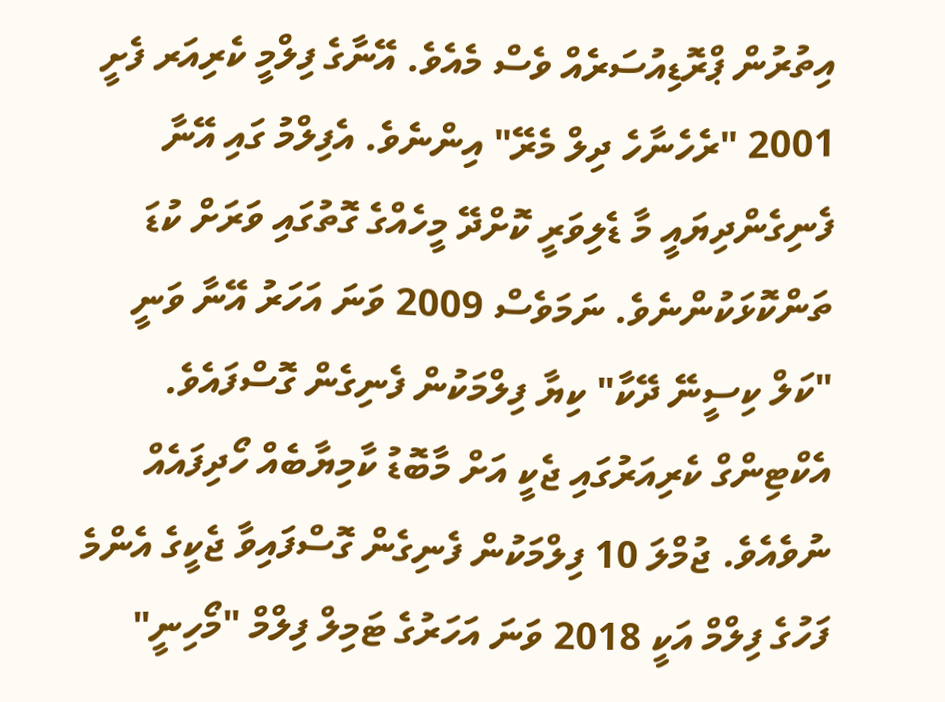އިތުރުން ޕްރޮޑިއުސަރެއް ވެސް މެއެވެ. އޭނާގެ ފިލްމީ ކެރިއަރ ފެށީ 2001 "ރެހެނާހެ ދިލް މެރޭ" އިންނެވެ. އެފިލްމު ގައި އޭނާ ފެނިގެންދިޔައީ މާ ޑެލިވަރީ ކޮށްދޭ މީހެއްގެ ގޮތުގައި ވަރަށް ކުޑަ ތަންކޮޅަކުންނެވެ. ނަމަވެސް 2009 ވަނަ އަހަރު އޭނާ ވަނީ "ކަލް ކިސީނޭ ދޭކާ" ކިޔާ ފިލްމަކުން ފެނިގެން ގޮސްފައެވެ.
އެކްޓިންގް ކެރިއަރުގައި ޖެކީ އަށް މާބޮޑު ކާމިޔާބެއް ހޯދިފައެއް ނުވެއެވެ. ޖުމްލަ 10 ފިލްމަކުން ފެނިގެން ގޮސްފައިވާ ޖެކީގެ އެންމެ ފަހުގެ ފިލްމް އަކީ 2018 ވަނަ އަހަރުގެ ޓަމިލް ފިލްމް "މޯހިނީ"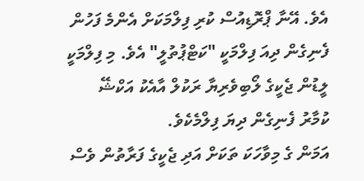އެވެ. އޭނާ ޕްރޮޑިއުސް ކުރި ފިލްމަކަށް އެންމެ ފަހުން ފެނިގެން ދިއަ ފިލްމަކީ "ކަޓްޕުތުލީ" އެވެ. މި ފިލްމަކީ ލީޑުން ޖެކީގެ ލޯބިވެރިޔާ ރަކުލް އާއެކު އަކްޝޭ ކުމާރު ފެނިގެން ދިޔަ ފިލްމެކެވެ.
އަމަން ގެ މިވާހަކަ ތަކަށް އަދި ޖެކީގެ ފަރާތުން ވެސް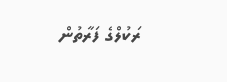ރަކުލްގެ ފަރާތުން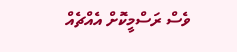ވެސް ރަސްމީކޮށް އެއްޗެއް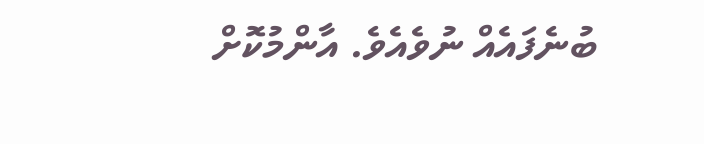ބުނެފައެއް ނުވެއެވެ. އާންމުކޮށް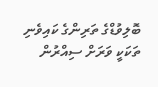ބޮލިވުޑްގެ ތަރިންގެ ކައިވެނި ތަކަކީ ވަރަށް ސިއްރުން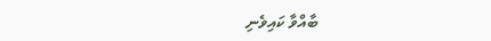ބާއްވާ ކައިވެނި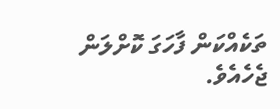ތަކެއްކަން ފާހަގަ ކޮށްލަން ޖެހެއެވެ.